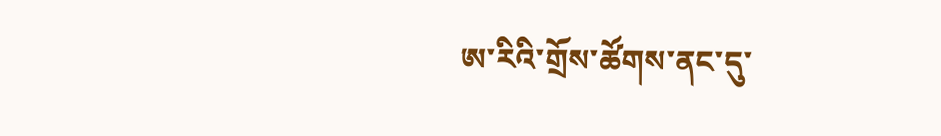ཨ་རིའི་གྲོས་ཚོགས་ནང་དུ་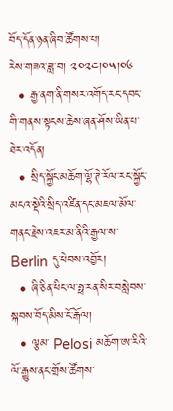བོད་དོན་ཉན་ཞིབ་ཚོགས་པ།
རེས་གཟའ་ཟླ་བ། ༢༠༢༤།༠༥།༠༦
  • རྒྱ་ནག་ནི་གསར་འགོད་རང་དབང་གི་གནས་སྟངས་ཆེས་ཞན་ཤོས་ཡིན་པ་ཐེར་འདོན།
  • སྲིད་སྐྱོང་མཆོག་ལྷོ་ཊེ་རོལ་རང་སྐྱོང་མངའ་སྡེའི་སྲིད་འཛིན་དང་མཇལ་མོལ་གནང་རྗེས་འཇར་མ་ནིའི་རྒྱལ་ས་ Berlin དུ་ཕེབས་འབྱོར།
  • ཞི་ཅིན་ཕིང་ལ་ཧྥ་རན་སིར་བསླེབས་སྐབས་བོད་མིས་ངོ་རྒོལ།
  • ལྕམ་ Pelosi མཆོག་ཨ་རིའི་ལོ་རྒྱུས་ནང་གྲོས་ཚོགས་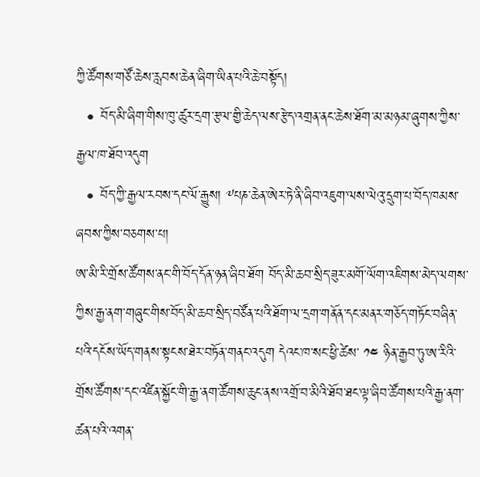ཀྱི་ཚོགས་གཙོ་ཆེས་རླབས་ཆེན་ཞིག་ཡིན་པའི་ཆེ་བསྟོད།
  • བོད་མི་ཞིག་གིས་ཁུ་ཚུར་དྲག་རྩལ་གྱི་ཆེད་ལས་རྩེད་འགྲན་ནང་ཆེས་ཐོག་མ་མཉམ་ཞུགས་ཀྱིས་རྒྱལ་ཁ་ཐོབ་འདུག
  • བོད་ཀྱི་རྒྱལ་རབས་དང་ལོ་རྒྱུས། ༸པཎ་ཆེན་ཨེར་ཏེ་ནི་ཞིབ་འཇུག་ལས་ལེའུ་དྲུག་པ་བོད་ཁམས་ཞབས་ཀྱིས་བཅགས་པ།
ཨ་མི་རི་གྲོས་ཚོགས་ནང་གི་བོད་དོན་ཉན་ཞིབ་ཐོག བོད་མི་ཆབ་སྲིད་ཟུར་མགོ་ལོག་འཇིགས་མེད་ལགས་ཀྱིས་རྒྱ་ནག་གཞུང་གིས་བོད་མི་ཆབ་སྲིད་བཙོན་པའི་ཐོག་ལ་དྲག་གནོན་དང་མནར་གཅོད་གཏོང་བཞིན་པའི་དངོས་ཡོད་གནས་སྟངས་ཐེར་བཏོན་གནང་འདུག དེའང་ཁ་སང་ཕྱི་ཚེས་ ༡༤ ཉིན་རྒྱབ་ཏུ་ཨ་རིའི་གྲོས་ཚོགས་དང་འཛིན་སྐྱོང་གི་རྒྱ་ནག་ཚོགས་ཆུང་ནས་འགྲོ་བ་མིའི་ཐོབ་ཐང་ལྟ་ཞིབ་ཚོགས་པའི་རྒྱ་ནག་ཚན་པའི་འགན་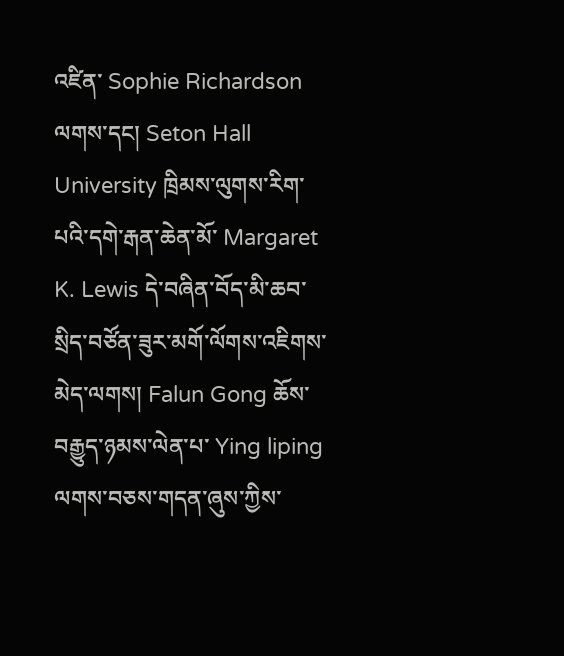འཛིན་ Sophie Richardson ལགས་དང། Seton Hall University ཁྲིམས་ལུགས་རིག་པའི་དགེ་རྒན་ཆེན་མོ་ Margaret K. Lewis དེ་བཞིན་བོད་མི་ཆབ་སྲིད་བཙོན་ཟུར་མགོ་ལོགས་འཇིགས་མེད་ལགས། Falun Gong ཆོས་བརྒྱུད་ཉམས་ལེན་པ་ Ying liping ལགས་བཅས་གདན་ཞུས་ཀྱིས་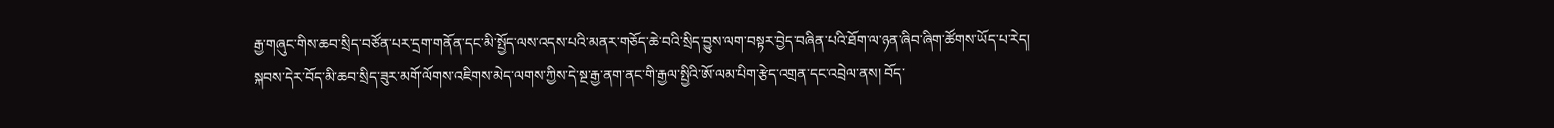རྒྱ་གཞུང་གིས་ཆབ་སྲིད་བཙོན་པར་དྲག་གནོན་དང་མི་སྤྱོད་ལས་འདས་པའི་མནར་གཅོད་ཆེ་བའི་སྲིད་བྱུས་ལག་བསྟར་བྱེད་བཞིན་པའི་ཐོག་ལ་ཉན་ཞིབ་ཞིག་ཚོགས་ཡོད་པ་རེད།
སྐབས་དེར་བོད་མི་ཆབ་སྲིད་ཟུར་མགོ་ལོགས་འཇིགས་མེད་ལགས་ཀྱིས་དེ་སྔ་རྒྱ་ནག་ནང་གི་རྒྱལ་སྤྱིའི་ཨོ་ལམ་པིག་རྩེད་འགྲན་དང་འབྲེལ་ནས། བོད་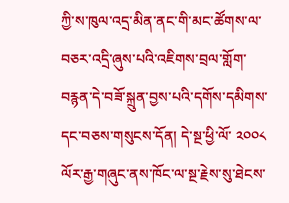ཀྱི་ས་ཁུལ་འདྲ་མིན་ནང་གི་མང་ཚོགས་ལ་བཅར་འདྲི་ཞུས་པའི་འཇིགས་བྲལ་གློག་བརྙན་དེ་བཟོ་སྐྲུན་བྱས་པའི་དགོས་དམིགས་དང་བཅས་གསུངས་དོན། དེ་སྔ་ཕྱི་ལོ་ ༢༠༠༨ ལོར་རྒྱ་གཞུང་ནས་ཁོང་ལ་སྔ་རྗེས་སུ་ཐེངས་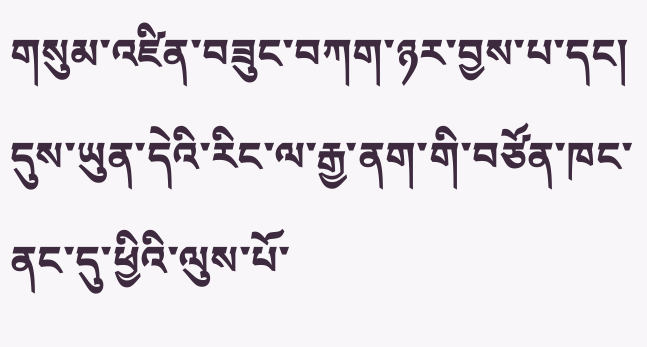གསུམ་འཛིན་བཟུང་བཀག་ཉར་བྱས་པ་དང། དུས་ཡུན་དེའི་རིང་ལ་རྒྱ་ནག་གི་བཙོན་ཁང་ནང་དུ་ཕྱིའི་ལུས་པོ་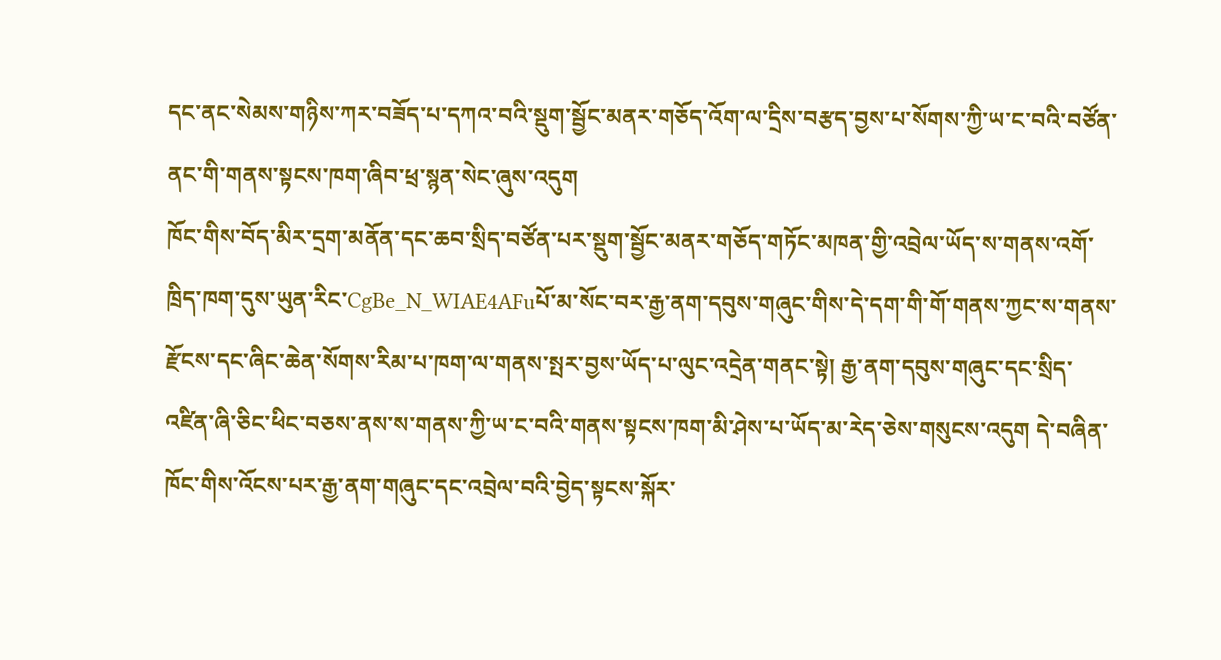དང་ནང་སེམས་གཉིས་ཀར་བཟོད་པ་དཀའ་བའི་སྡུག་སྦྱོང་མནར་གཅོད་འོག་ལ་དྲིས་བརྩད་བྱས་པ་སོགས་ཀྱི་ཡ་ང་བའི་བཙོན་ནང་གི་གནས་སྟངས་ཁག་ཞིབ་ཕྲ་སྙན་སེང་ཞུས་འདུག
ཁོང་གིས་བོད་མིར་དྲག་མནོན་དང་ཆབ་སྲིད་བཙོན་པར་སྡུག་སྦྱོང་མནར་གཅོད་གཏོང་མཁན་གྱི་འབྲེལ་ཡོད་ས་གནས་འགོ་ཁྲིད་ཁག་དུས་ཡུན་རིང་CgBe_N_WIAE4AFuཔོ་མ་སོང་བར་རྒྱ་ནག་དབུས་གཞུང་གིས་དེ་དག་གི་གོ་གནས་ཀྱང་ས་གནས་ རྫོངས་དང་ཞིང་ཆེན་སོགས་རིམ་པ་ཁག་ལ་གནས་སྤར་བྱས་ཡོད་པ་ལུང་འདྲེན་གནང་སྟེ། རྒྱ་ནག་དབུས་གཞུང་དང་སྲིད་འཛིན་ཞི་ཅིང་ཕིང་བཅས་ནས་ས་གནས་ཀྱི་ཡ་ང་བའི་གནས་སྟངས་ཁག་མི་ཤེས་པ་ཡོད་མ་རེད་ཅེས་གསུངས་འདུག དེ་བཞིན་ཁོང་གིས་འོངས་པར་རྒྱ་ནག་གཞུང་དང་འབྲེལ་བའི་བྱེད་སྟངས་སྐོར་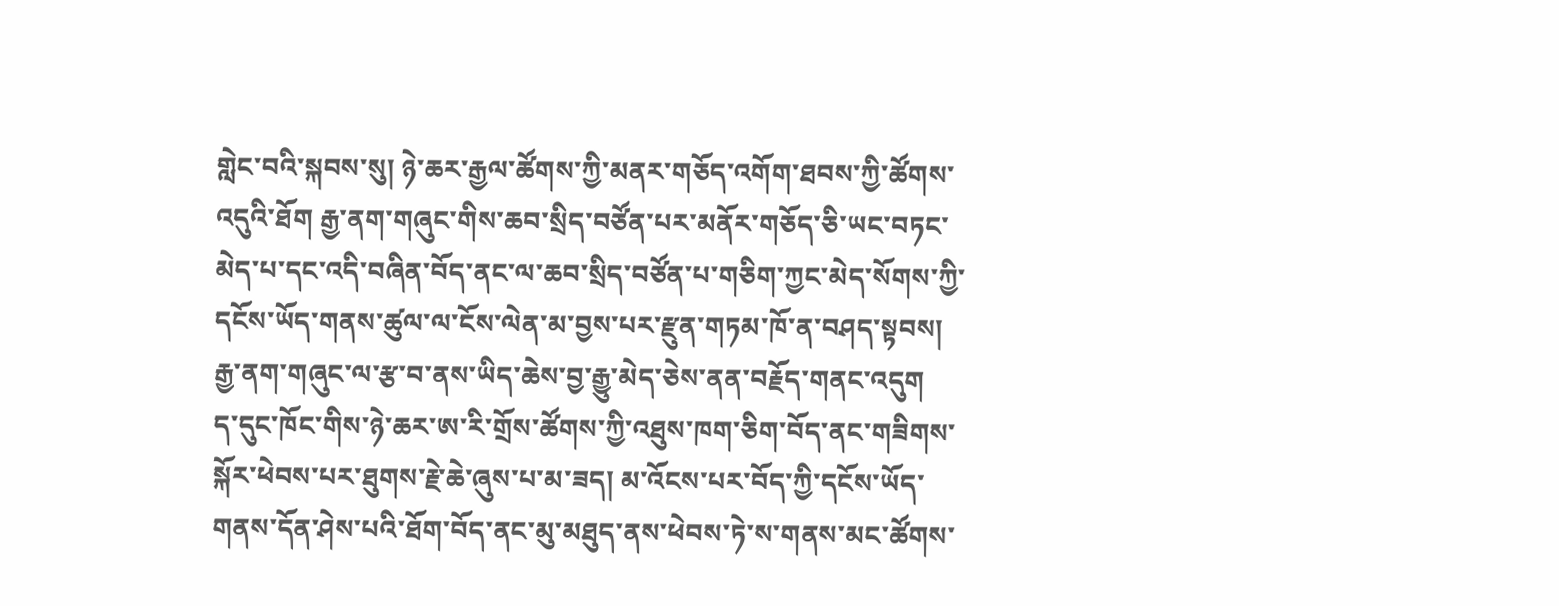གླེང་བའི་སྐབས་སུ། ཉེ་ཆར་རྒྱལ་ཚོགས་ཀྱི་མནར་གཅོད་འགོག་ཐབས་ཀྱི་ཚོགས་འདུའི་ཐོག རྒྱ་ནག་གཞུང་གིས་ཆབ་སྲིད་བཙོན་པར་མནོར་གཅོད་ཅི་ཡང་བཏང་མེད་པ་དང་འདི་བཞིན་བོད་ནང་ལ་ཆབ་སྲིད་བཙོན་པ་གཅིག་ཀྱང་མེད་སོགས་ཀྱི་དངོས་ཡོད་གནས་ཚུལ་ལ་ངོས་ལེན་མ་བྱས་པར་རྫུན་གཏམ་ཁོ་ན་བཤད་སྟབས། རྒྱ་ནག་གཞུང་ལ་རྩ་བ་ནས་ཡིད་ཆེས་བྱ་རྒྱུ་མེད་ཅེས་ནན་བརྗོད་གནང་འདུག
ད་དུང་ཁོང་གིས་ཉེ་ཆར་ཨ་རི་གྲོས་ཚོགས་ཀྱི་འཐུས་ཁག་ཅིག་བོད་ནང་གཟིགས་སྐོར་ཕེབས་པར་ཐུགས་རྗེ་ཆེ་ཞུས་པ་མ་ཟད། མ་འོངས་པར་བོད་ཀྱི་དངོས་ཡོད་གནས་དོན་ཤེས་པའི་ཐོག་བོད་ནང་མུ་མཐུད་ནས་ཕེབས་ཏེ་ས་གནས་མང་ཚོགས་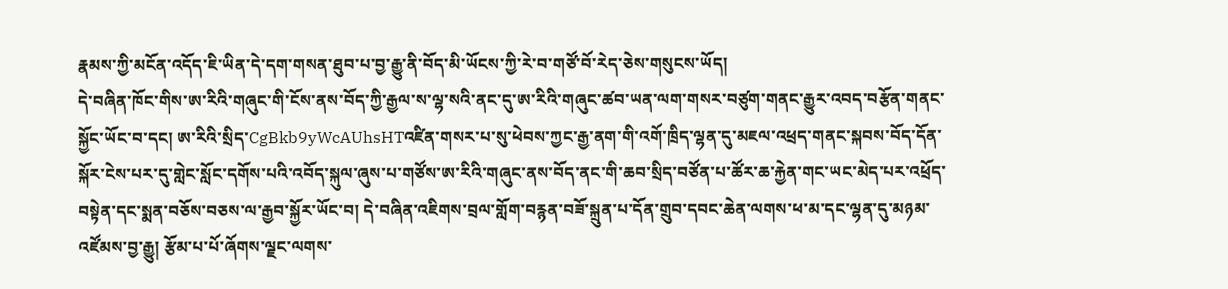རྣམས་ཀྱི་མངོན་འདོད་ཇི་ཡིན་དེ་དག་གསན་ཐུབ་པ་བྱ་རྒྱུ་ནི་བོད་མི་ཡོངས་ཀྱི་རེ་བ་གཙོ་བོ་རེད་ཅེས་གསུངས་ཡོད།
དེ་བཞིན་ཁོང་གིས་ཨ་རིའི་གཞུང་གི་ངོས་ནས་བོད་ཀྱི་རྒྱལ་ས་ལྷ་སའི་ནང་དུ་ཨ་རིའི་གཞུང་ཚབ་ཡན་ལག་གསར་བཙུག་གནང་རྒྱུར་འབད་བརྩོན་གནང་སྐྱོང་ཡོང་བ་དང། ཨ་རིའི་སྲིད་CgBkb9yWcAUhsHTའཛིན་གསར་པ་སུ་ཕེབས་ཀྱང་རྒྱ་ནག་གི་འགོ་ཁྲིད་ལྷན་དུ་མཇལ་འཕྲད་གནང་སྐབས་བོད་དོན་སྐོར་ངེས་པར་དུ་གླེང་སློང་དགོས་པའི་འབོད་སྐུལ་ཞུས་པ་གཙོས་ཨ་རིའི་གཞུང་ནས་བོད་ནང་གི་ཆབ་སྲིད་བཙོན་པ་ཚོར་ཆ་རྐྱེན་གང་ཡང་མེད་པར་འཕྲོད་བསྟེན་དང་སྨན་བཅོས་བཅས་ལ་རྒྱབ་སྐྱོར་ཡོང་བ། དེ་བཞིན་འཇིགས་བྲལ་གློག་བརྙན་བཟོ་སྐྲུན་པ་དོན་གྲུབ་དབང་ཆེན་ལགས་ཕ་མ་དང་ལྷན་དུ་མཉམ་འཛོམས་བྱ་རྒྱུ། རྩོམ་པ་པོ་ཞོགས་ལྗང་ལགས་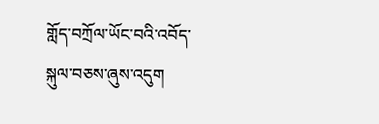གློད་བཀྲོལ་ཡོང་བའི་འབོད་སྐུལ་བཅས་ཞུས་འདུག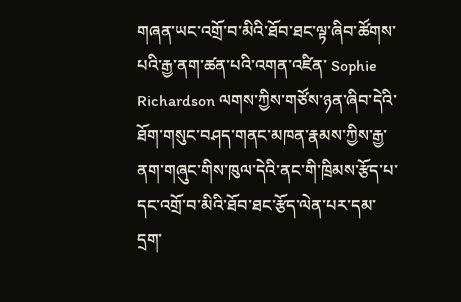གཞན་ཡང་འགྲོ་བ་མིའི་ཐོབ་ཐང་ལྟ་ཞིབ་ཚོགས་པའི་རྒྱ་ནག་ཚན་པའི་འགན་འཛིན་ Sophie Richardson ལགས་ཀྱིས་གཙོས་ཉན་ཞིབ་དེའི་ཐོག་གསུང་བཤད་གནང་མཁན་རྣམས་ཀྱིས་རྒྱ་ནག་གཞུང་གིས་ཁུལ་དེའི་ནང་གི་ཁྲིམས་རྩོད་པ་དང་འགྲོ་བ་མིའི་ཐོབ་ཐང་རྩོད་ལེན་པར་དམ་དྲག་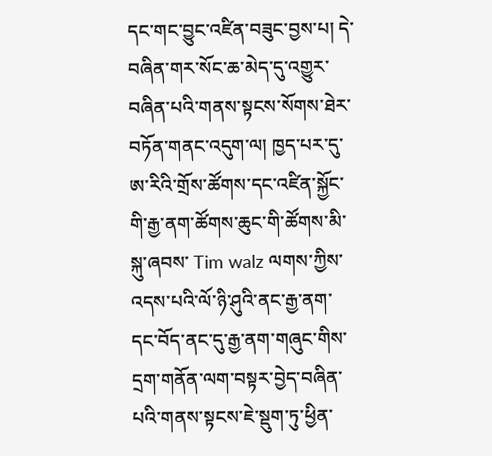དང་གང་བྱུང་འཛིན་བཟུང་བྱས་པ། དེ་བཞིན་གར་སོང་ཆ་མེད་དུ་འགྱུར་བཞིན་པའི་གནས་སྟངས་སོགས་ཐེར་བཏོན་གནང་འདུག་ལ། ཁྱད་པར་དུ་ཨ་རིའི་གྲོས་ཚོགས་དང་འཛིན་སྐྱོང་གི་རྒྱ་ནག་ཚོགས་ཆུང་གི་ཚོགས་མི་སྐུ་ཞབས་ Tim walz ལགས་ཀྱིས་འདས་པའི་ལོ་ཉི་ཤུའི་ནང་རྒྱ་ནག་དང་བོད་ནང་དུ་རྒྱ་ནག་གཞུང་གིས་དྲག་གནོན་ལག་བསྟར་བྱེད་བཞིན་པའི་གནས་སྟངས་ཇེ་སྡུག་ཏུ་ཕྱིན་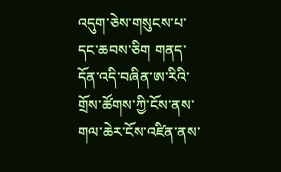འདུག་ཅེས་གསུངས་པ་དང་ཆབས་ཅིག གནད་དོན་འདི་བཞིན་ཨ་རིའི་གྲོས་ཚོགས་ཀྱི་ངོས་ནས་གལ་ཆེར་ངོས་འཛིན་ནས་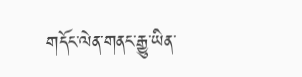གདོང་ལེན་གནང་རྒྱུ་ཡིན་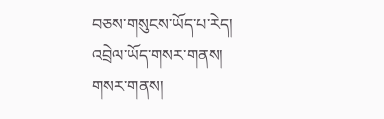བཅས་གསུངས་ཡོད་པ་རེད།
འབྲེལ་ཡོད་གསར་གནས།
གསར་གནས།